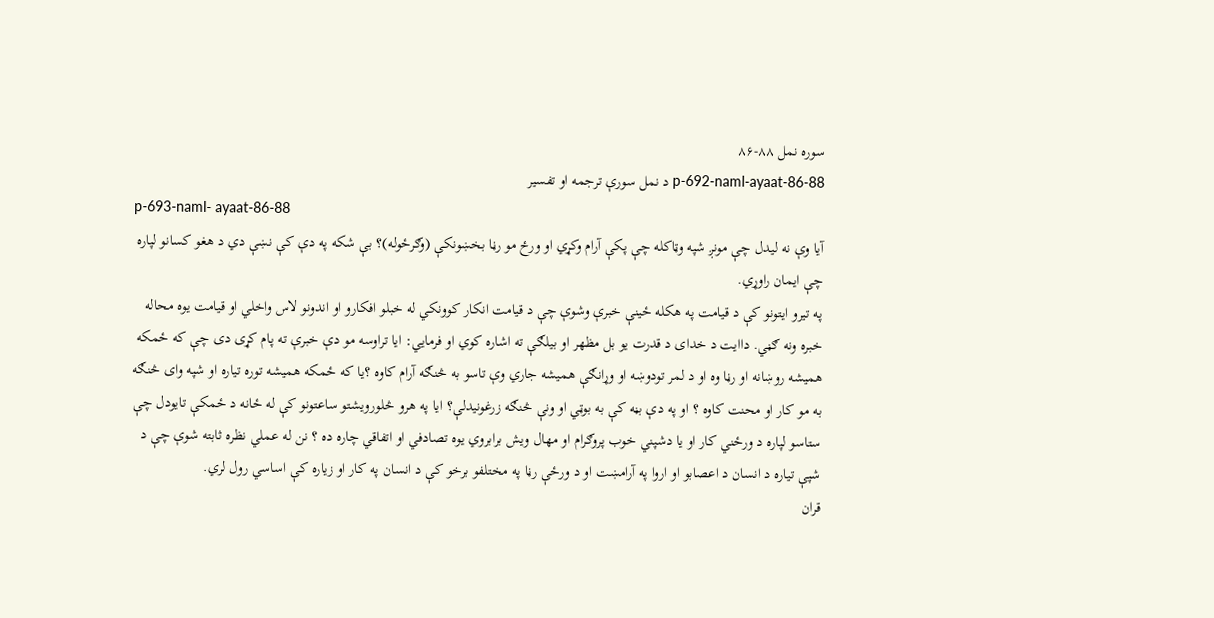سوره نمل ۸۸-۸۶
p-692-naml-ayaat-86-88 د نمل سورې ترجمه او تفسیر
p-693-naml- ayaat-86-88
آیا وې نه لیدل چې مونږ شپه وټاکله چې پکې آرام وکړي او ورځ مو رڼا بخښونکې (وګرځوله)؟ بې شکه په دې کې نښې دي د هغو کسانو لپاره چې ایمان راوړي.
په تیرو ایتونو کې د قیامت په هکله ځینې خبرې وشوې چې د قیامت انکار کوونکي له خبلو افکارو او اندونو لاس واخلي او قیامت یوه محاله خبره ونه ګڼي. داایت د خدای د قدرت یو بل مظهر او بیلګې ته اشاره کوي او فرمایي: ایا تراوسه مو دې خبرې ته پام کړی دی چې که ځمکه همیشه روښانه او رڼا وه او د لمر تودوښه او وړانګې همیشه جاري وې تاسو به څنګه آرام کاوه ؟یا که ځمکه همیشه توره تیاره او شپه وای څنګه به مو کار او محنت کاوه ؟ او په دې بڼه کې به بوټي او ونې څنګه زرغونیدلې؟ ایا په هرو څلورویشتو ساعتونو کې له ځانه د ځمکې تایودل چې ستاسو لپاره د ورځني کار او یا دشپني خوب پروګرام او مهال ویش برابروي یوه تصادفي او اتفاقي چاره ده ؟ نن له عملي نظره ثابته شوې چې د شپې تیاره د انسان د اعصابو او اروا په آرامښت او د ورځې رڼا په مختلفو برخو کې د انسان په کار او زیاره کې اساسي رول لري.
قران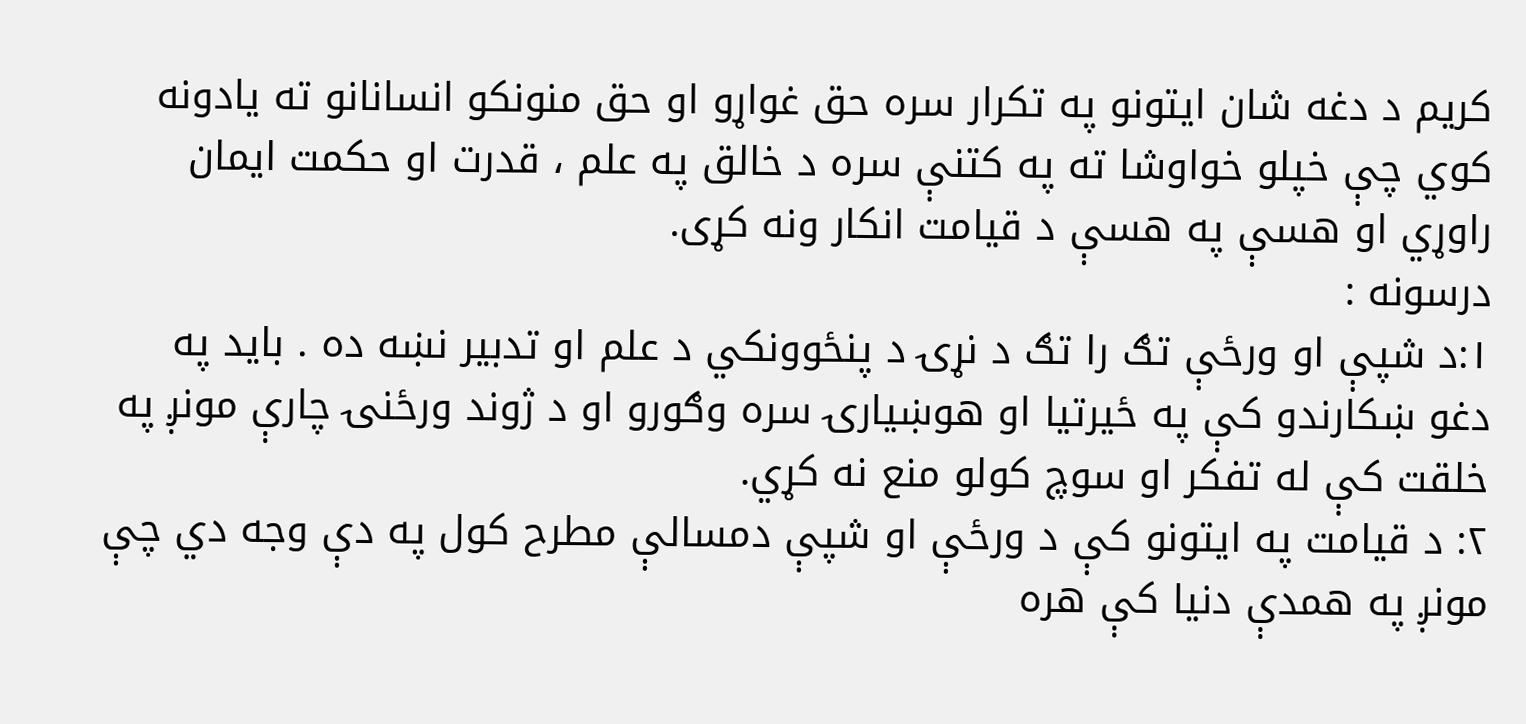کریم د دغه شان ایتونو په تکرار سره حق غواړو او حق منونکو انسانانو ته یادونه کوي چې خپلو خواوشا ته په کتنې سره د خالق په علم ، قدرت او حکمت ایمان راوړي او هسې په هسې د قیامت انکار ونه کړی.
درسونه :
۱:د شپې او ورځې تګ را تګ د نړۍ د پنځوونکي د علم او تدبیر نښه ده . باید په دغو ښکارندو کې په ځیرتیا او هوښیارۍ سره وګورو او د ژوند ورځنۍ چارې مونږ په خلقت کې له تفکر او سوچ کولو منع نه کړي.
۲: د قیامت په ایتونو کې د ورځې او شپې دمسالې مطرح کول په دې وجه دي چې مونږ په همدې دنیا کې هره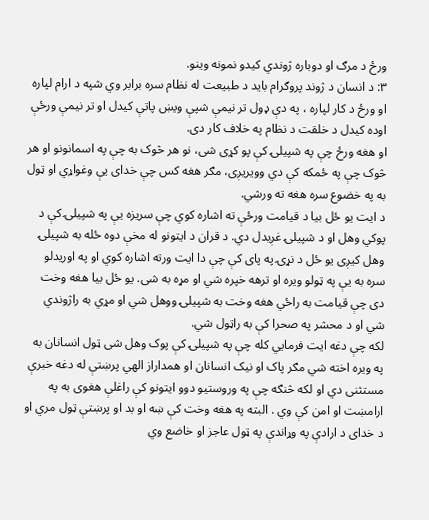ورځ د مرګ او دوباره ژوندي کیدو نمونه وینو.
۳: د انسان د ژوند پروګرام باید د طبیعت له نظام سره برابر وي شپه د ارام لپاره او ورځ د کار لپاره ، په دې ډول تر نیمې شپې ویښ پاتې کیدل او تر نیمې ورځې اوده کیدل د خلقت د نظام په خلاف کار دی.
او هغه ورځ چې په شپیلۍ کې پو کړی شی، نو هر څوک به چې په اسمانونو او هر څوک چې په ځمکه کې دي وویریږی، مګر هغه کس چې خدای یې وغواړي او ټول به په خضوع سره هغه ته ورشي.
د ایت یو ځل بیا د قیامت ورځې ته اشاره کوي چې سریزه یې په شپیلۍ کې د پوکي وهل او د شپيلۍ غږیدل دي. د قران د ایتونو له مخې دوه ځله به شپیلۍ وهل کیږی یو ځل د نړۍ په پای کې چې دا ایت ورته اشاره کوي او په اوریدلو سره به یې په ټولو ویره او ترهه خپره شي او مړه به شی. یو ځل بیا هغه وخت دی چې قیامت به راځي هغه وخت به شپیلۍ ووهل شي او مړي به راژوندي شي او د محشر په صحرا کې به راټول شي.
لکه چې دغه ایت فرمایي کله چې په شپيلۍ کې پوک وهل شی ټول انسانان به په ویره اخته شي مګر پاک او نیک انسانان او همداراز الهي پرښتې له دغه خبرې مستثنی دي او لکه څنګه چې په وروستیو دوو ایتونو کې راغلې هغوی به په ارامښت او امن کې وي . البته په هغه وخت کې ښه او بد او پرښتې ټول مري او د خدای د ارادې په وړاندې په ټول عاجز او خاضع وي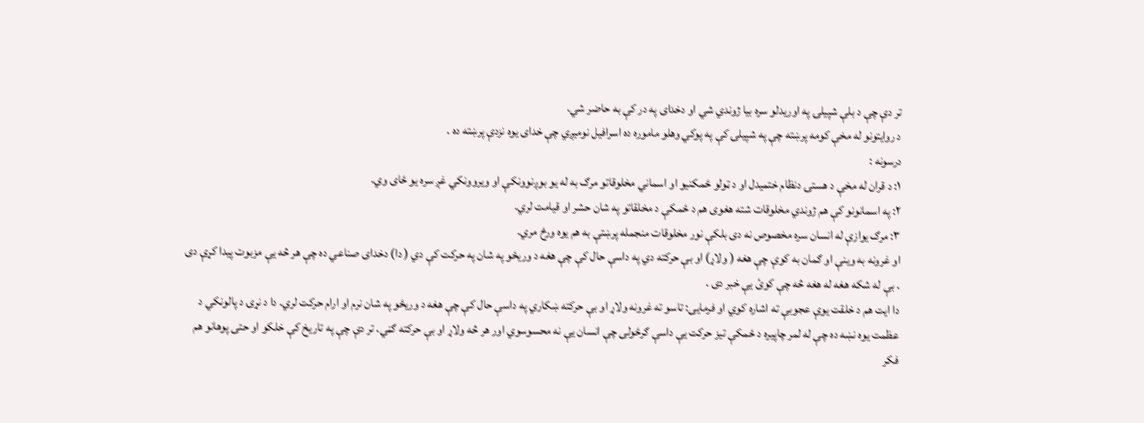تر دې چې د بلې شپیلۍ په اوریدلو سره بیا ژوندي شي او دخدای په در کې به حاضر شي.
د روایتونو له مخې کومه پرښته چې په شپیلۍ کې په پوکي وهلو ماموره ده اسرافیل نومیږي چې خدای یوه نزدې پرښته ده .
درسونه :
۱: د قران له مخې د هستۍ دنظام ختمیدل او د ټولو ځمکنیو او اسماني مخلوقاتو مرګ به له یو بوږنوونکې او ویروونکي غږ سره یو ځای وي.
۲: په اسمانونو کې هم ژوندي مخلوقات شته هغوی هم د ځمکې د مخلقاتو په شان حشر او قیامت لري.
۳: مرګ یوازې له انسان سره مخصوص نه دی بلکې نور مخلوقات منجمله پرښتې به هم یوه ورځ مري.
او غرونه به وینې او ګمان به کوې چې هغه ( ولاړ) او بې حرکته دي په داسې حال کې چې هغه د وریځو په شان په حرکت کې دي ( دا) دخدای صناعي ده چې هر څه یې مزبوت پیدا کړې دی . بې له شکه هغه له هغه څه چې کوئ یې خبر دی .
دا ایت هم د خلقت یوې عجوبې ته اشاره کوي او فرمایی: تاسو ته غرونه ولاړ او بې حرکته ښکاري په داسې حال کې چې هغه د وریځو په شان نرم او ارام حرکت لري. دا د نړۍ د پالونکي د عظمت یوه نښه ده چې له لمر چاپیره د ځمکې تیز حرکت یې داسې ګرځولی چې انسان یې نه محسوسوي اور هر څه ولاړ او بې حرکته ګڼي. تر دې چې په تاریخ کې خلکو او حتی پوهانو هم فکر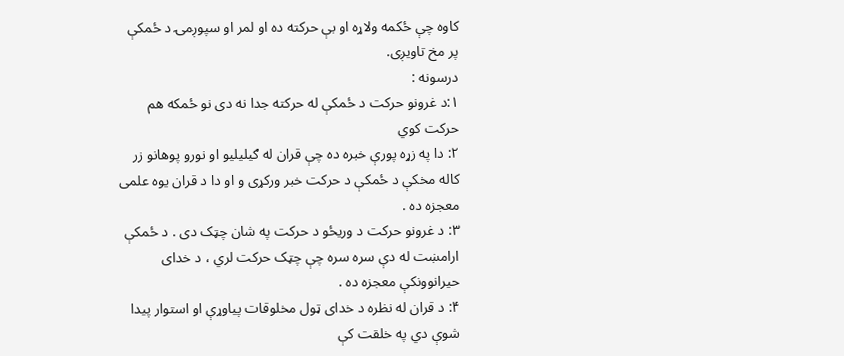کاوه چې ځکمه ولاړه او بې حرکته ده او لمر او سپوږمۍ د ځمکې پر مخ تاویږی.
درسونه :
۱:د غرونو حرکت د ځمکې له حرکته جدا نه دی نو ځمکه هم حرکت کوي
۲: دا په زړه پورې خبره ده چې قران له ګیلیلیو او نورو پوهانو زر کاله مخکې د ځمکې د حرکت خبر ورکړی و او دا د قران یوه علمی معجزه ده .
۳: د غرونو حرکت د وریځو د حرکت په شان چټک دی . د ځمکې ارامښت له دې سره سره چې چټک حرکت لري ، د خدای حیرانوونکې معجزه ده .
۴: د قران له نظره د خدای ټول مخلوقات پياوړې او استوار پیدا شوې دي په خلقت کې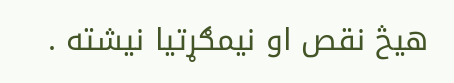هیڅ نقص او نیمګړتیا نیشته .